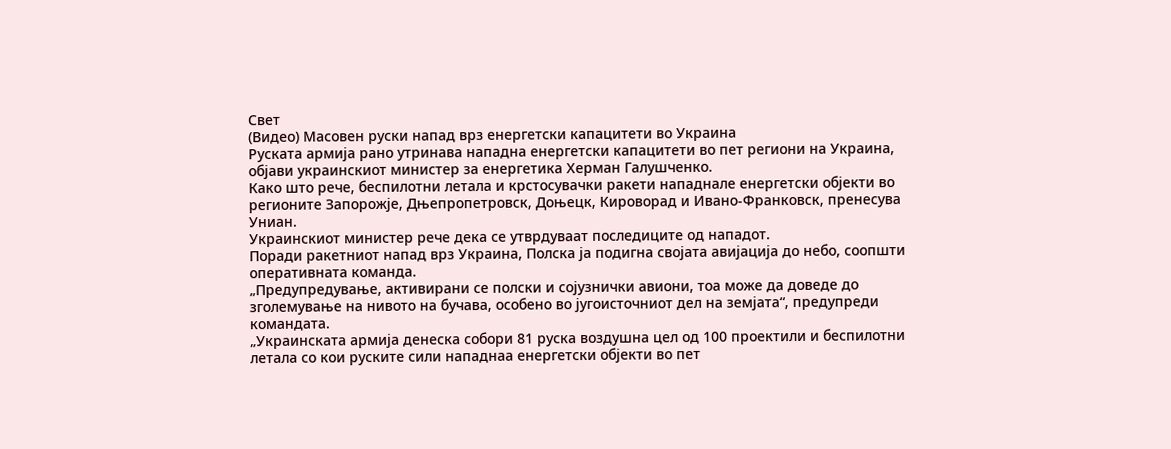Свет
(Видео) Масовен руски напад врз енергетски капацитети во Украина
Руската армија рано утринава нападна енергетски капацитети во пет региони на Украина, објави украинскиот министер за енергетика Херман Галушченко.
Како што рече, беспилотни летала и крстосувачки ракети нападнале енергетски објекти во регионите Запорожје, Дњепропетровск, Доњецк, Кироворад и Ивано-Франковск, пренесува Униан.
Украинскиот министер рече дека се утврдуваат последиците од нападот.
Поради ракетниот напад врз Украина, Полска ја подигна својата авијација до небо, соопшти оперативната команда.
„Предупредување, активирани се полски и сојузнички авиони, тоа може да доведе до зголемување на нивото на бучава, особено во југоисточниот дел на земјата“, предупреди командата.
„Украинската армија денеска собори 81 руска воздушна цел од 100 проектили и беспилотни летала со кои руските сили нападнаа енергетски објекти во пет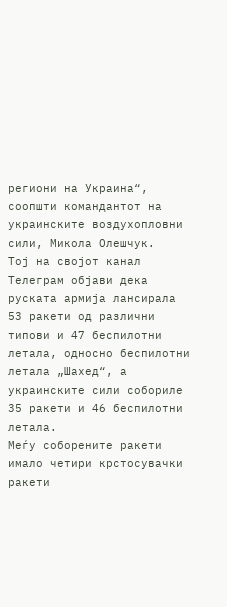региони на Украина“, соопшти командантот на украинските воздухопловни сили, Микола Олешчук.
Тој на својот канал Телеграм објави дека руската армија лансирала 53 ракети од различни типови и 47 беспилотни летала, односно беспилотни летала „Шахед“, а украинските сили собориле 35 ракети и 46 беспилотни летала.
Меѓу соборените ракети имало четири крстосувачки ракети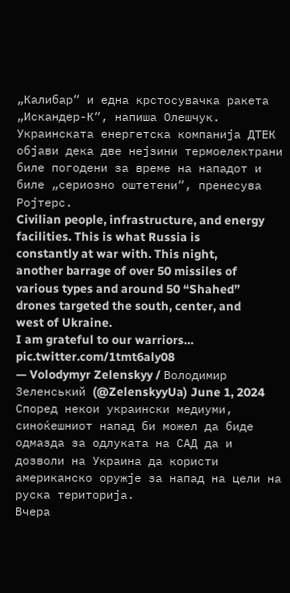„Калибар“ и една крстосувачка ракета „Искандер-К“, напиша Олешчук.
Украинската енергетска компанија ДТЕК објави дека две нејзини термоелектрани биле погодени за време на нападот и биле „сериозно оштетени“, пренесува Ројтерс.
Civilian people, infrastructure, and energy facilities. This is what Russia is constantly at war with. This night, another barrage of over 50 missiles of various types and around 50 “Shahed” drones targeted the south, center, and west of Ukraine.
I am grateful to our warriors… pic.twitter.com/1tmt6aly08
— Volodymyr Zelenskyy / Володимир Зеленський (@ZelenskyyUa) June 1, 2024
Според некои украински медиуми, синоќешниот напад би можел да биде одмазда за одлуката на САД да и дозволи на Украина да користи американско оружје за напад на цели на руска територија.
Вчера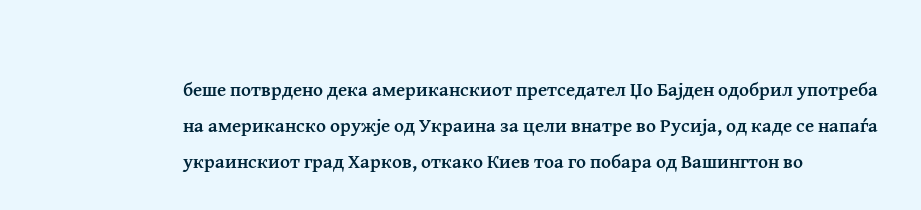беше потврдено дека американскиот претседател Џо Бајден одобрил употреба на американско оружје од Украина за цели внатре во Русија, од каде се напаѓа украинскиот град Харков, откако Киев тоа го побара од Вашингтон во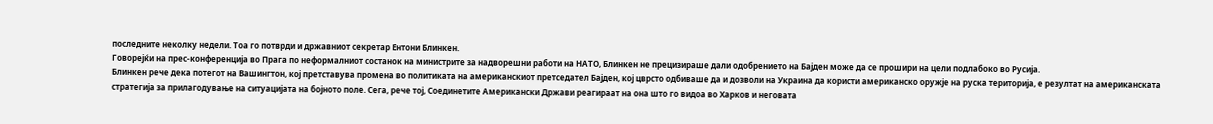последните неколку недели. Тоа го потврди и државниот секретар Ентони Блинкен.
Говорејќи на прес-конференција во Прага по неформалниот состанок на министрите за надворешни работи на НАТО, Блинкен не прецизираше дали одобрението на Бајден може да се прошири на цели подлабоко во Русија.
Блинкен рече дека потегот на Вашингтон, кој претставува промена во политиката на американскиот претседател Бајден, кој цврсто одбиваше да и дозволи на Украина да користи американско оружје на руска територија, е резултат на американската стратегија за прилагодување на ситуацијата на бојното поле. Сега, рече тој, Соединетите Американски Држави реагираат на она што го видоа во Харков и неговата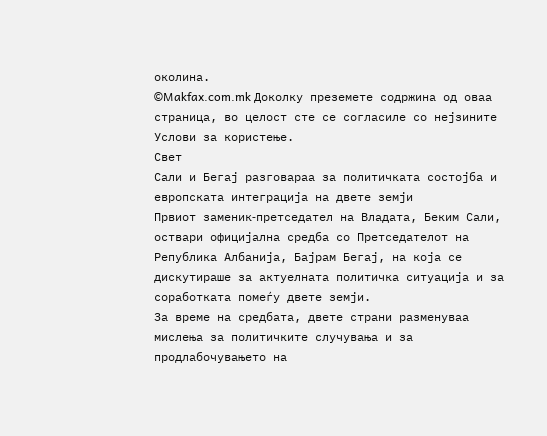околина.
©Makfax.com.mk Доколку преземете содржина од оваа страница, во целост сте се согласиле со нејзините Услови за користење.
Свет
Сали и Бегај разговараа за политичката состојба и европската интеграција на двете земји
Првиот заменик‑претседател на Владата, Беким Сали, оствари официјална средба со Претседателот на Република Албанија, Бајрам Бегај, на која се дискутираше за актуелната политичка ситуација и за соработката помеѓу двете земји.
За време на средбата, двете страни разменуваа мислења за политичките случувања и за продлабочувањето на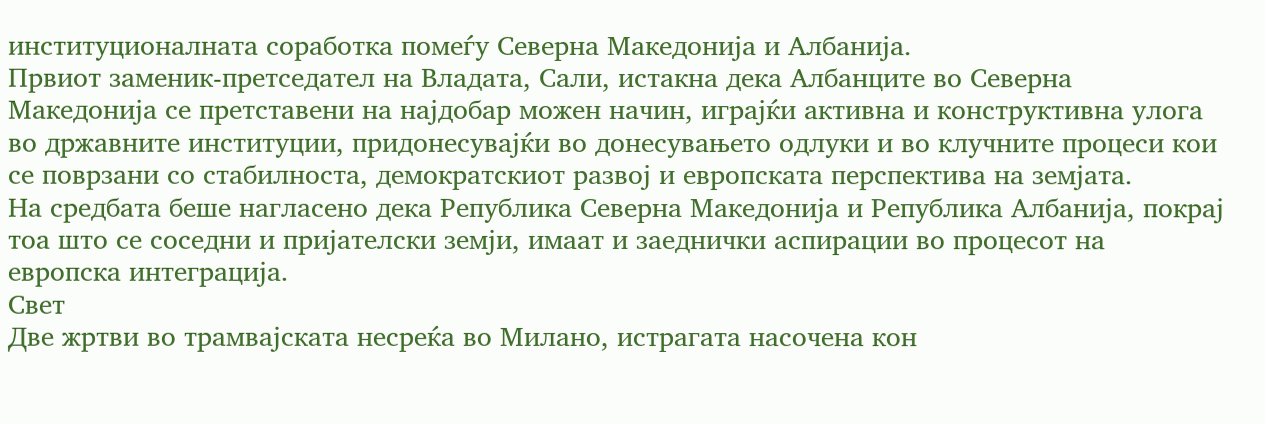институционалната соработка помеѓу Северна Македонија и Албанија.
Првиот заменик‑претседател на Владата, Сали, истакна дека Албанците во Северна Македонија се претставени на најдобар можен начин, играјќи активна и конструктивна улога во државните институции, придонесувајќи во донесувањето одлуки и во клучните процеси кои се поврзани со стабилноста, демократскиот развој и европската перспектива на земјата.
На средбата беше нагласено дека Република Северна Македонија и Република Албанија, покрај тоа што се соседни и пријателски земји, имаат и заеднички аспирации во процесот на европска интеграција.
Свет
Две жртви во трамвајската несреќа во Милано, истрагата насочена кон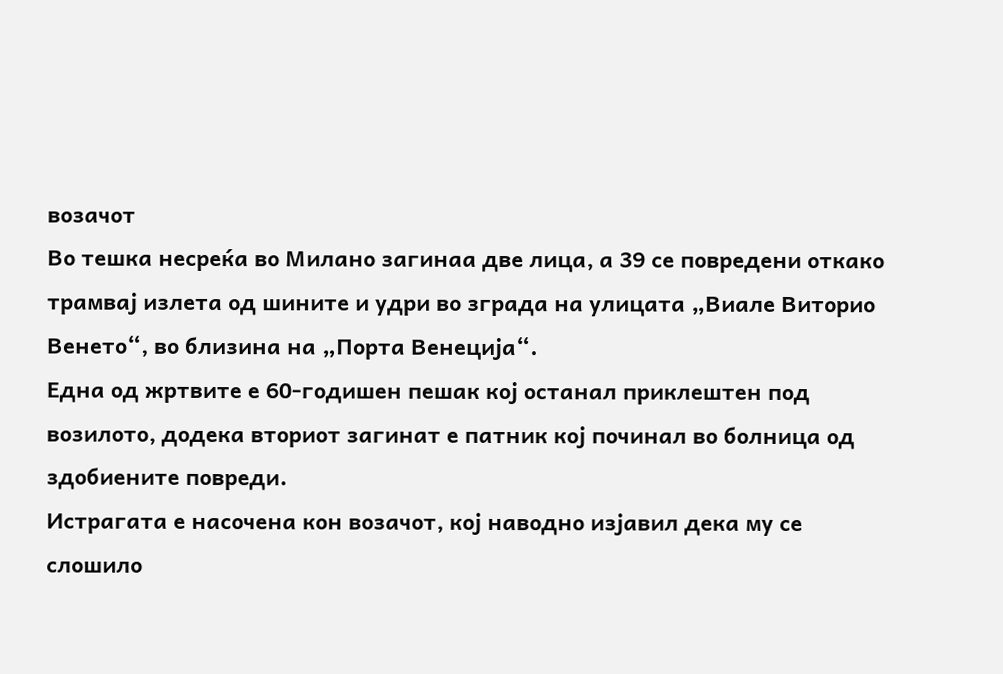возачот
Во тешка несреќа во Милано загинаа две лица, а 39 се повредени откако трамвај излета од шините и удри во зграда на улицата „Виале Виторио Венето“, во близина на „Порта Венеција“.
Една од жртвите е 60-годишен пешак кој останал приклештен под возилото, додека вториот загинат е патник кој починал во болница од здобиените повреди.
Истрагата е насочена кон возачот, кој наводно изјавил дека му се слошило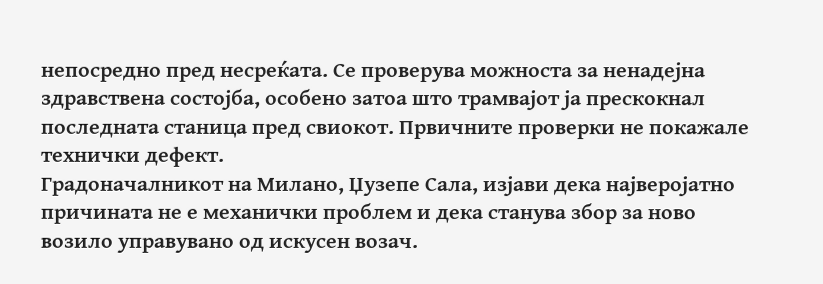непосредно пред несреќата. Се проверува можноста за ненадејна здравствена состојба, особено затоа што трамвајот ја прескокнал последната станица пред свиокот. Првичните проверки не покажале технички дефект.
Градоначалникот на Милано, Џузепе Сала, изјави дека најверојатно причината не е механички проблем и дека станува збор за ново возило управувано од искусен возач.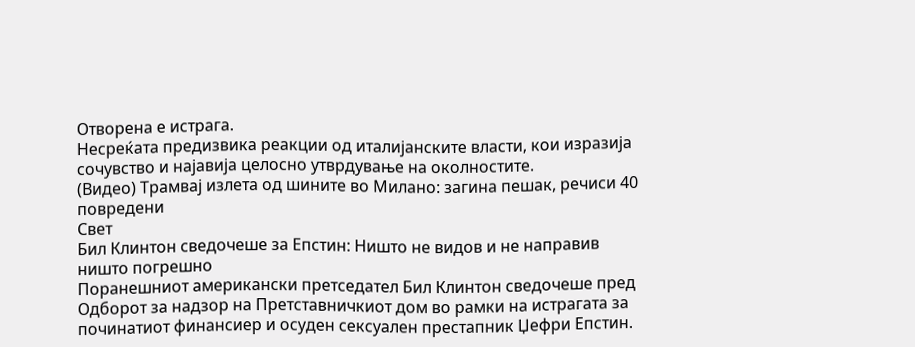Отворена е истрага.
Несреќата предизвика реакции од италијанските власти, кои изразија сочувство и најавија целосно утврдување на околностите.
(Видео) Трамвај излета од шините во Милано: загина пешак, речиси 40 повредени
Свет
Бил Клинтон сведочеше за Епстин: Ништо не видов и не направив ништо погрешно
Поранешниот американски претседател Бил Клинтон сведочеше пред Одборот за надзор на Претставничкиот дом во рамки на истрагата за починатиот финансиер и осуден сексуален престапник Џефри Епстин.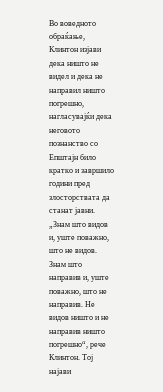Во воведното обраќање, Клинтон изјави дека ништо не видел и дека не направил ништо погрешно, нагласувајќи дека неговото познанство со Епштајн било кратко и завршило години пред злосторствата да станат јавни.
„Знам што видов и, уште поважно, што не видов. Знам што направив и, уште поважно, што не направив. Не видов ништо и не направив ништо погрешно“, рече Клинтон. Тој најави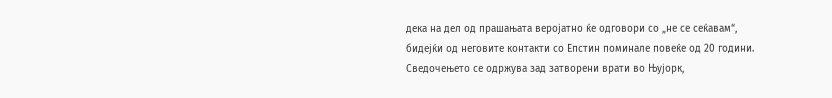дека на дел од прашањата веројатно ќе одговори со „не се сеќавам“, бидејќи од неговите контакти со Епстин поминале повеќе од 20 години.
Сведочењето се одржува зад затворени врати во Њујорк,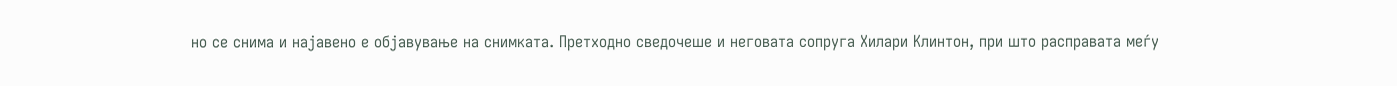но се снима и најавено е објавување на снимката. Претходно сведочеше и неговата сопруга Хилари Клинтон, при што расправата меѓу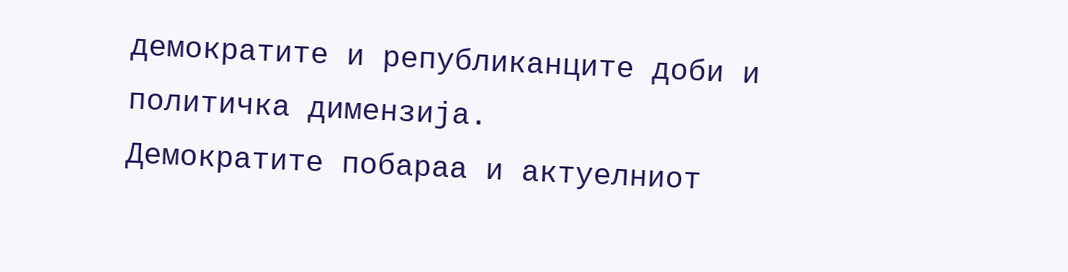демократите и републиканците доби и политичка димензија.
Демократите побараа и актуелниот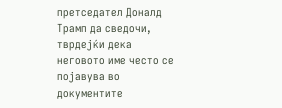претседател Доналд Трамп да сведочи, тврдејќи дека неговото име често се појавува во документите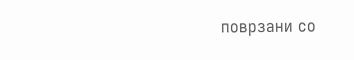поврзани со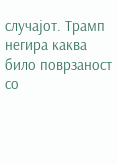случајот. Трамп негира каква било поврзаност со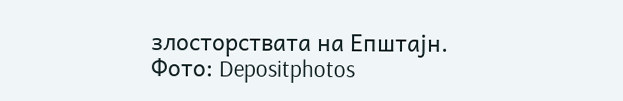злосторствата на Епштајн.
Фото: Depositphotos